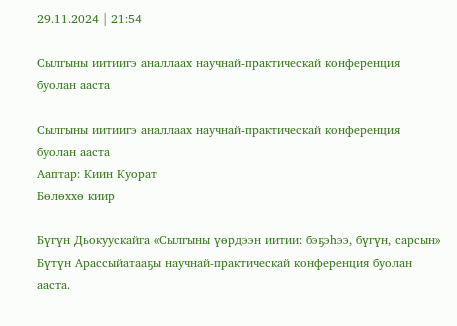29.11.2024 | 21:54

Сылгыны иитиигэ аналлаах научнай-практическай конференция буолан ааста

Сылгыны иитиигэ аналлаах научнай-практическай конференция буолан ааста
Ааптар: Киин Куорат
Бөлөххө киир

Бүгүн Дьокуускайга «Сылгыны үөрдээн иитии: бэҕэһээ, бүгүн, сарсын» Бүтүн Арассыйатааҕы научнай-практическай конференция буолан ааста.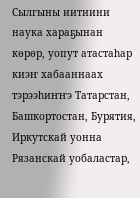Сылгыны иитиини наука хараҕынан көрөр, уопут атастаһар киэҥ хабааннаах тэрээһиҥҥэ Татарстан, Башкортостан, Бурятия, Иркутскай уонна Рязанскай уобаластар,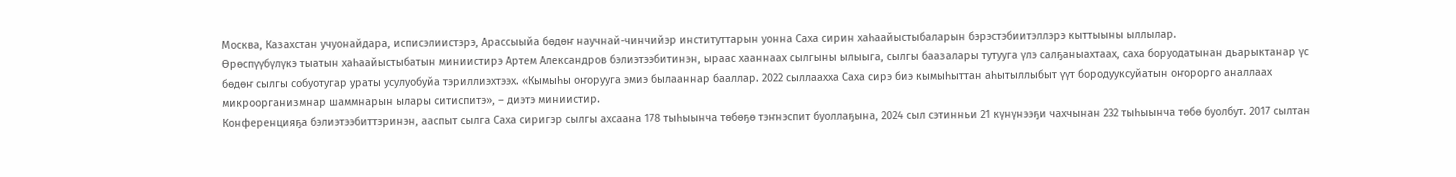Москва, Казахстан учуонайдара, исписэлиистэрэ, Арассыыйа бөдөҥ научнай-чинчийэр институттарын уонна Саха сирин хаһаайыстыбаларын бэрэстэбиитэллэрэ кыттыыны ыллылар.
Өрөспүүбүлүкэ тыатын хаһаайыстыбатын миниистирэ Артем Александров бэлиэтээбитинэн, ыраас хааннаах сылгыны ылыыга, сылгы баазалары тутууга үлэ салҕаныахтаах, саха боруодатынан дьарыктанар үс бөдөҥ сылгы собуотугар ураты усулуобуйа тэриллиэхтээх. «Кымыһы оҥорууга эмиэ былааннар бааллар. 2022 сыллаахха Саха сирэ биэ кымыһыттан аһытыллыбыт үүт бородууксуйатын оҥорорго аналлаах микроорганизмнар шаммнарын ылары ситиспитэ», – диэтэ миниистир.
Конференцияҕа бэлиэтээбиттэринэн, ааспыт сылга Саха сиригэр сылгы ахсаана 178 тыһыынча төбөҕө тэҥнэспит буоллаҕына, 2024 сыл сэтинньи 21 күнүнээҕи чахчынан 232 тыһыынча төбө буолбут. 2017 сылтан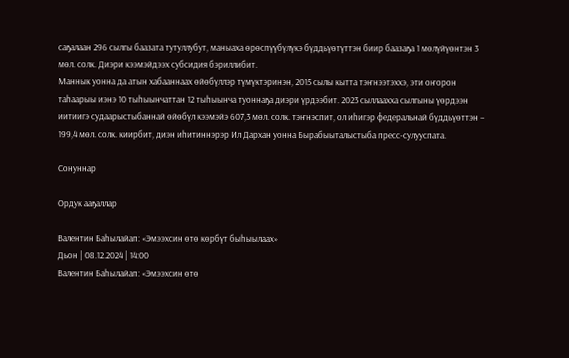саҕалаан 296 сылгы баазата тутуллубут, маныаха өрөспүүбүлүкэ бүддьүөтүттэн биир баазаҕа 1 мөлүйүөнтэн 3 мөл. солк. Диэри кээмэйдээх субсидия бэриллибит.
Маннык уонна да атын хабааннаах өйөбүллэр түмүктэринэн, 2015 сылы кытта тэҥнээтэххэ, эти оҥорон таһаарыы иэнэ 10 тыһыынчаттан 12 тыһыынча туоннаҕа диэри үрдээбит. 2023 сыллаахха сылгыны үөрдээн иитиигэ судаарыстыбаннай өйөбүл кээмэйэ 607,3 мөл. солк. тэҥнэспит, ол иһигэр федеральнай бүддьүөттэн – 199,4 мөл. солк. киирбит, диэн иһитиннэрэр Ил Дархан уонна Бырабыыталыстыба пресс-сулууспата.

Сонуннар

Ордук ааҕаллар

Валентин Баһылайап: «Эмээхсин өтө көрбүт быһыылаах»
Дьон | 08.12.2024 | 14:00
Валентин Баһылайап: «Эмээхсин өтө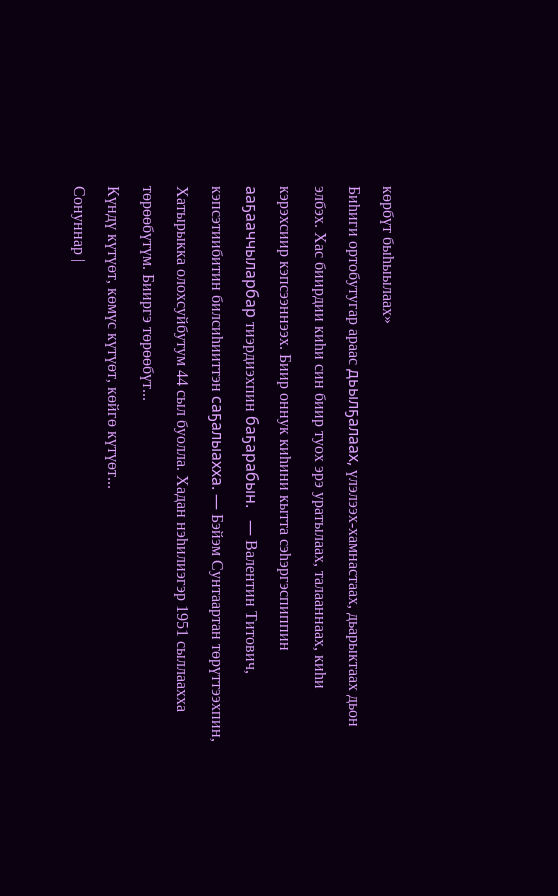көрбүт быһыылаах»
Биһиги ортобутугар араас дьылҕалаах, үлэлээх-хамнастаах, дьарыктаах дьон элбэх. Хас биирдии киһи син биир туох эрэ уратылаах, талааннаах, киһи кэрэхсиир кэпсээннээх. Биир оннук киһини кытта сэһэргэспиппин ааҕааччыларбар тиэрдиэхпин баҕарабын.   — Валентин Титович, кэпсэтиибитин билсиһииттэн саҕалыахха. — Бэйэм Сунтаартан төрүттээхпин, Хатырыкка олохсуйбутум 44 сыл буолла. Хадан нэһилиэгэр 1951 сыллаахха төрөөбүтүм. Бииргэ төрөөбүт...
Күндү күтүөт, көмүс күтүөт, көйгө күтүөт...
Сонуннар |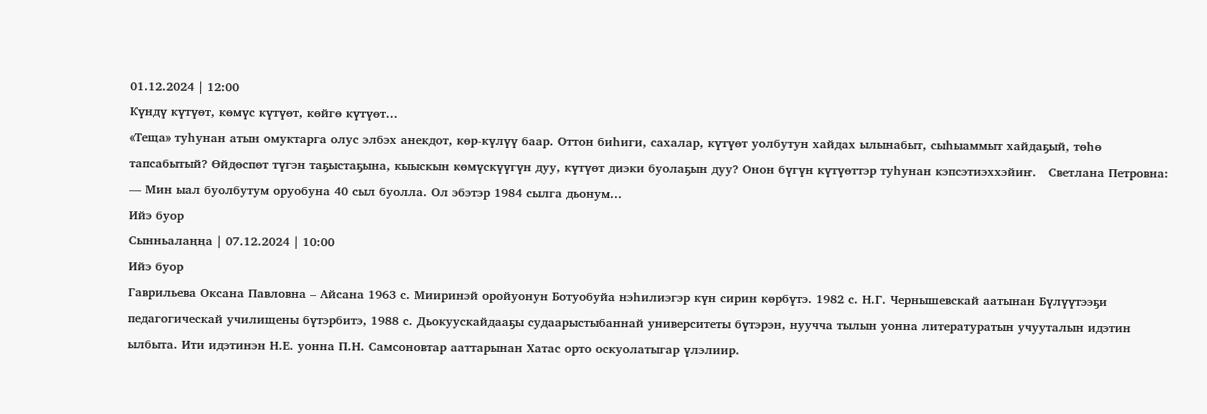01.12.2024 | 12:00
Күндү күтүөт, көмүс күтүөт, көйгө күтүөт...
«Теща» туһунан атын омуктарга олус элбэх анекдот, көр-күлүү баар. Оттон биһиги, сахалар, күтүөт уолбутун хайдах ылынабыт, сыһыаммыт хайдаҕый, төһө тапсабытый? Өйдөспөт түгэн таҕыстаҕына, кыыскын көмүскүүгүн дуу, күтүөт диэки буолаҕын дуу? Онон бүгүн күтүөттэр туһунан кэпсэтиэххэйиҥ.   Светлана Петровна: — Мин ыал буолбутум оруобуна 40 сыл буолла. Ол эбэтэр 1984 сылга дьонум...
Ийэ буор
Сынньалаңңа | 07.12.2024 | 10:00
Ийэ буор
Гаврильева Оксана Павловна – Айсана 1963 с. Мииринэй оройуонун Ботуобуйа нэһилиэгэр күн сирин көрбүтэ. 1982 с. Н.Г. Чернышевскай аатынан Бүлүүтээҕи педагогическай училищены бүтэрбитэ, 1988 с. Дьокуускайдааҕы судаарыстыбаннай университеты бүтэрэн, нуучча тылын уонна литературатын учууталын идэтин ылбыта. Ити идэтинэн Н.Е. уонна П.Н. Самсоновтар ааттарынан Хатас орто оскуолатыгар үлэлиир.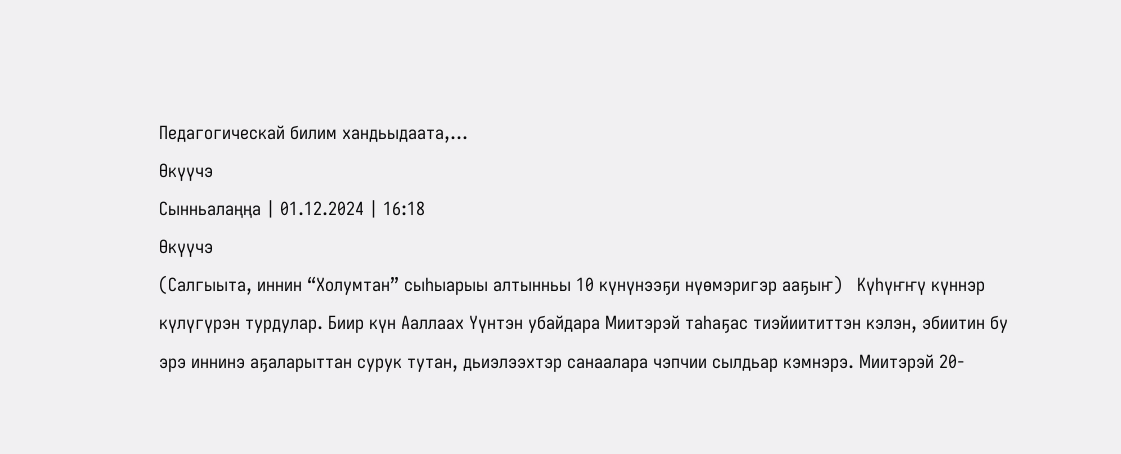Педагогическай билим хандьыдаата,...
Өкүүчэ
Сынньалаңңа | 01.12.2024 | 16:18
Өкүүчэ
(Салгыыта, иннин “Холумтан” сыһыарыы алтынньы 10 күнүнээҕи нүөмэригэр ааҕыҥ)   Күһүҥҥү күннэр күлүгүрэн турдулар. Биир күн Ааллаах Үүнтэн убайдара Миитэрэй таһаҕас тиэйиититтэн кэлэн, эбиитин бу эрэ иннинэ аҕаларыттан сурук тутан, дьиэлээхтэр санаалара чэпчии сылдьар кэмнэрэ. Миитэрэй 20-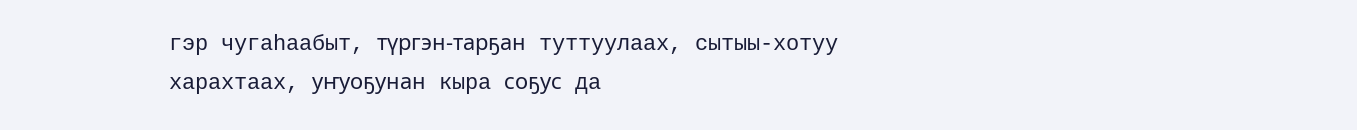гэр чугаһаабыт, түргэн-тарҕан туттуулаах, сытыы-хотуу харахтаах, уҥуоҕунан кыра соҕус да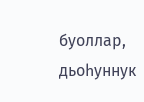буоллар, дьоһуннук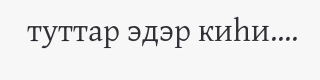туттар эдэр киһи....